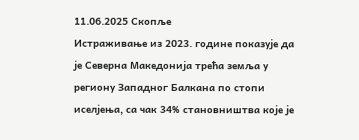11.06.2025 Скопље
Истраживање из 2023. године показује да је Северна Македонија трећа земља у региону Западног Балкана по стопи иселјења, са чак 34% становништва које је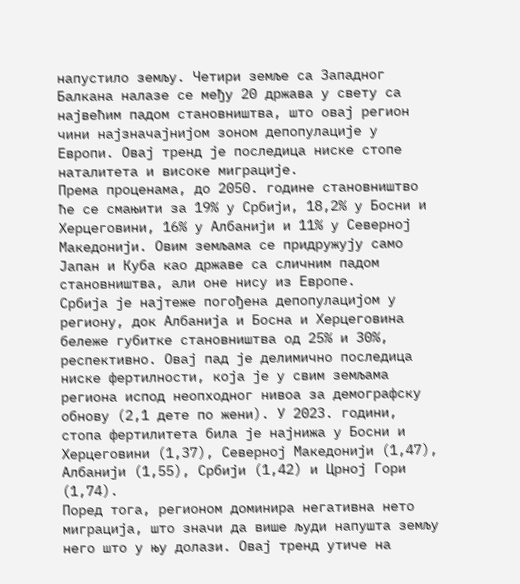напустило земљу. Четири земље са Западног Балкана налазе се међу 20 држава у свету са највећим падом становништва, што овај регион чини најзначајнијом зоном депопулације у Европи. Овај тренд је последица ниске стопе наталитета и високе миграције.
Према проценама, до 2050. године становништво ће се смањити за 19% у Србији, 18,2% у Босни и Херцеговини, 16% у Албанији и 11% у Северној Македонији. Овим земљама се придружују само Јапан и Куба као државе са сличним падом становништва, али оне нису из Европе.
Србија је најтеже погођена депопулацијом у региону, док Албанија и Босна и Херцеговина бележе губитке становништва од 25% и 30%, респективно. Овај пад је делимично последица ниске фертилности, која је у свим земљама региона испод неопходног нивоа за демографску обнову (2,1 дете по жени). У 2023. години, стопа фертилитета била је најнижа у Босни и Херцеговини (1,37), Северној Македонији (1,47), Албанији (1,55), Србији (1,42) и Црној Гори (1,74).
Поред тога, регионом доминира негативна нето миграција, што значи да више људи напушта земљу него што у њу долази. Овај тренд утиче на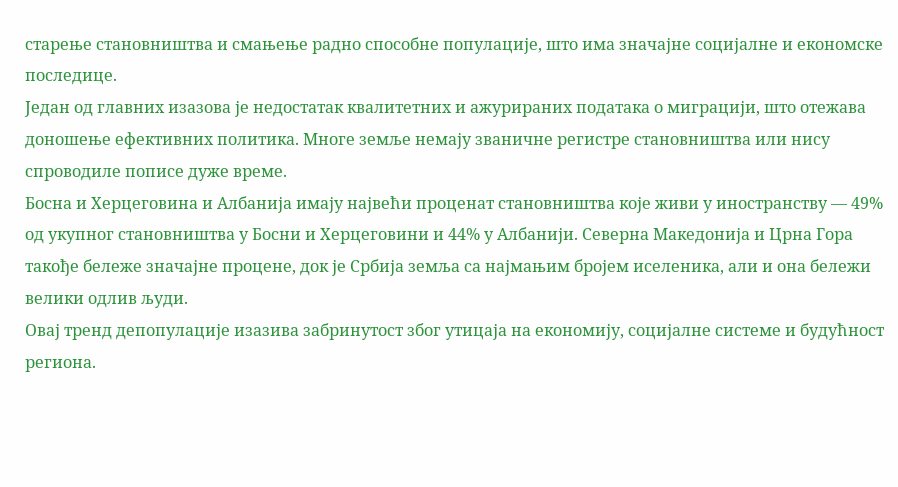старење становништва и смањење радно способне популације, што има значајне социјалне и економске последице.
Један од главних изазова је недостатак квалитетних и ажурираних података о миграцији, што отежава доношење ефективних политика. Многе земље немају званичне регистре становништва или нису спроводиле пописе дуже време.
Босна и Херцеговина и Албанија имају највећи проценат становништва које живи у иностранству — 49% од укупног становништва у Босни и Херцеговини и 44% у Албанији. Северна Македонија и Црна Гора такође бележе значајне процене, док је Србија земља са најмањим бројем иселеника, али и она бележи велики одлив људи.
Овај тренд депопулације изазива забринутост због утицаја на економију, социјалне системе и будућност региона.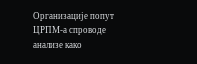Организације попут ЦРПМ-а спроводе анализе како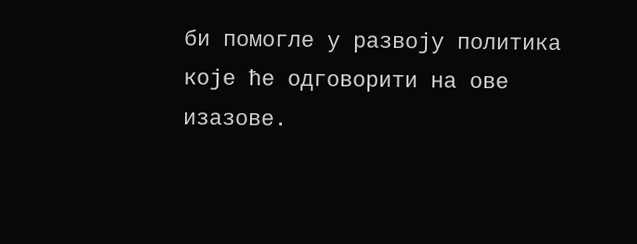би помогле у развоју политика које ће одговорити на ове изазове.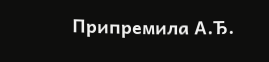Припремила А.Ђ.